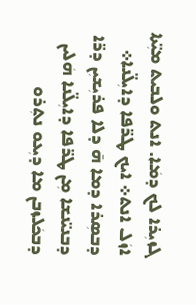ܓܙܝܼܪܐ ܠܟ ܕܡܿܐ. ܐܢܬ ܘܠܒܝܬ ܡܝܼ̈ܬܐ ܐܙܿܠ ܐܢܬ܀ ܐܝܟ ܛܪ̈ܦܐ ܕܐܝܼܠ̈ܢܐ܀ ܕܒܣܼܪܐ ܕܡܐ ܗ̄ ܕܠܐ ܦܪܝܼܫܝܼܢ ܕܪ̈ܐ ܕܒܢܝ̈ܢܫܐ ܡܼܢ ܛܪ̈ܦܐ ܕܐܝܼܠ̈ܢܐ ܗܿܠܝܢ ܕܒܟܿܠܙܒܢ ܡܐ ܕܝܼܥܘ ܢܬܼܪܘ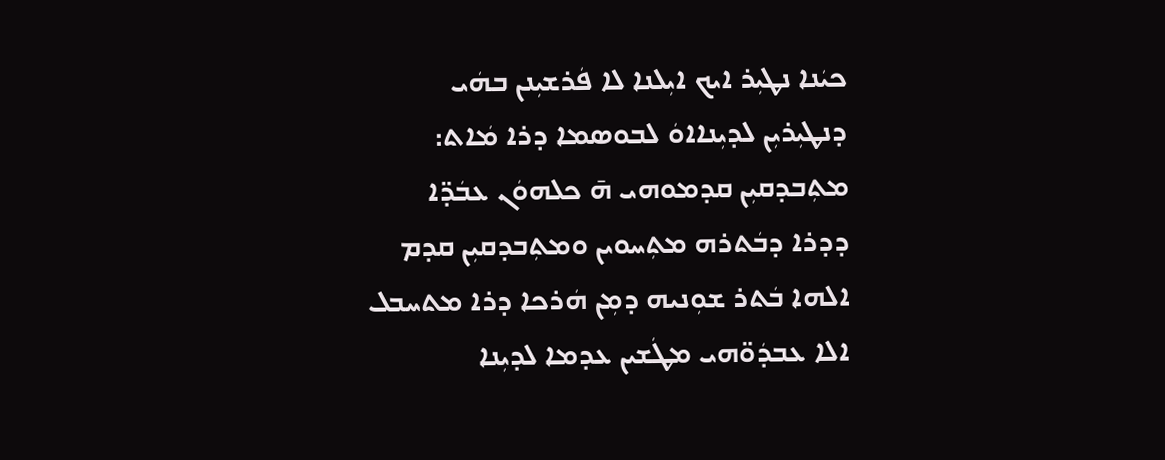ܟܝܿܢܐ ܢܛܝܼܪ ܐܝܟ ܐܝܼܠܢܐ ܠܐ ܦܿܪܫܝܼܢܢ ܒܗܿܝ ܕܢܛܝܼܪܝܼܢ ܠܕܝܼܢܐܐܘܿ ܠܒܘܣܡܐ ܕܪܐ ܡܿܐܬ: ܡܬܼܒܕܩܝܼܢ ܩܕܡܘܗܝ ܗ̄ ܟܠܗܘܿܢ ܥܒܿܕ̈ܐ ܕܕܪܐ ܕܒܿܬܪܗ ܡܬܼܚܘܝܢ ܘܡܬܼܒܕܩܝܼܢ ܩܕܡ ܐܠܗܐ ܒܿܬܪ ܫܘܼܢܝܗ ܕܡܼܢ ܗܿܪܟܐ ܕܪܐ ܡܬܚܒܠ ܐܠܐ ܥܒܕܿܘ̈ܗܝ ܡܛܿܫܝܢ ܥܕܡܐ ܠܕܝܼܢܐ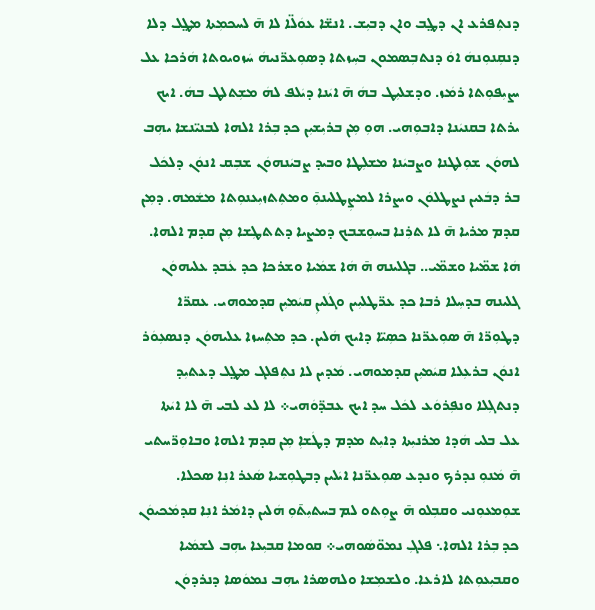ܕܢܬܼܦܪܥ ܐܢ ܕܛ݀ܒ ܘܐܢ ܕܒܝܼܫ. ܐܢܫ̈ܐ ܥܘܿܠ̈ܐ ܠܐ ܗ̄ ܠܚܟܡܼܬܐ ܡܛ݀ܠ ܕܠܐ ܕܢܩܼܢܘܼܢܗܿ ܐܘܿ ܕܢܬܒܼܣܡܘܢ ܒܚܼܙܬܐ ܕܣܘܼܥܪ̈ܢܝܗܿ ܚܿܙܘܝܘܬܐ ܗܿܪܟܐ ܥܠ ܝܨܝܼܦܘܼܬܐ ܪܡܿܙ. ܘܕܫܠܝܼܛ ܒܗܿ ܗ̄ ܐܝܿܢܐ ܕܝܿܠܦ ܠܗܿ ܡܫܼܬܠܛ ܒܗܿ. ܐܝܟ ܝܪܬܐ ܒܩܢܝܿܢܐ ܕܐܒܘܼܗܝ. ܗܘܼ ܡܼܢ ܒܪܝܼܫܝܼܢ ܟܕ ܒܼܪܐ ܐܠܗܐ ܠܒܢܝ̈ܢܫܐ ܝܗܼܒ ܠܗܘܿܢ ܫܘܼܠܛܢܐ ܘܨܒܝܿܢܐ ܡܫܠܼܛܐ ܘܒܝܕ ܨܒܝܿܢܗܘܿܢ ܫܒܼܩ ܐܢܘܿܢ ܕܠܟܿܠ ܒܪ ܕܒܿܥܝܢ ܢܨܛܠܘܿܢ ܘܝܨܪܐ ܠܡܨܼܛܠܝܢܘܼ̄ ܘܡܬܼܬܙܝܼܥܢܘܼܬܐ ܡܫܿܡܗ. ܕܡܼܢ ܩܕܡ ܡܪܝܐ ܗ̄ ܠܐ ܬܪܼܢܐ ܒܚܘܼܫܒܟ ܕܡܨܝܐ ܕܬܬܛܼܫܐ ܡܼܢ ܩܕܡ ܐܠܗܐ. ܗܿܐ ܫܡ̈ܝܐ ܘܫܡ̈ܝ.. ܒܓܠܝܢܗ ܗ̄ ܗܿܐ ܫܡܿܝܐ ܘܫܪܟܐ ܟܕ ܥܿܒܕ ܥܠܝܗܘܿܢ ܓܠܝܢܗ ܒܕܚܼܠܐ ܪܒܐ ܟܕ ܥܪ̈ܛܠܝܼܝܢ ܘܓܿܠܝܢܼ ܩܝܿܡܝܼܢ ܩܕܡܘܗܝ. ܥܩܪ̈ܐ ܕܛܘܼܪ̈ܐ ܗ̄ ܣܘܼܥܪ̈ܢܐ ܟܣܼܝ̈ܐ ܕܐܝܟ ܗܿܠܝܢ. ܟܕ ܡܬܼܚܙܐ ܥܠܝܗܘܿܢ ܕܢܣܥܼܘܿܪ ܐܢܘܿܢ ܒܪܥܼܠܐ ܩܝܿܡܝܼܢ ܩܕܡܘܗܝ. ܡܿܕܝܢ ܠܐ ܢܬܼܦܠܓ ܡܛ݀ܠ ܕܥܬܝܼܕ ܕܢܬܓܼܠܐ ܘܢܦܼܪܘܿܥ ܠܟܿܠ ܚܕ ܐܝܟ ܥܒܕ̈ܘܿܗܝ܀ ܠܐ ܠܥ ܠܒܝ ܗ̄ ܠܐ ܐܝܿܬܐ ܥܠ ܒܠܝ ܗܿܕܐ ܡܪܢܝܼܬܐ ܕܐܝܼܬ ܡܕܡ ܕܛܿܫܐܼ ܡܼܢ ܩܕܡ ܐܠܗܐ ܘܒܐܘܼܪ̈ܚܬܝ ܗ̄ ܡܿܢܘܼ ܢܕܪܟ ܘܢܕܥ ܣܘܼܥܪ̈ܢܐ ܐܝܿܠܝܢ ܕܒܛܘܼܫܝܐ ܣܿܥܪ ܐܢܼܐ ܣܟܠܐ. ܫܘܼܡܥܘܼܢܝ ܘܩܒܼܠܘ ܗ̄ ܨܘܼܬܘ ܠܡ ܒܚܬܝܼܬ̄ܘܼ ܗܿܠܝܢ ܕܐܡܿܪ ܐܢܼܐ ܩܕܡܿܟܝܘܿܢ ܟܕ ܒܼܪܐ ܐܠܗܐ܆ ܦܠܓܼ ܢܡܘ̈ܣܿܘܗܝ܀ ܩܘܡܐ ܩܒܝܼܥܐ ܝܗܼܒ ܠܫܡܿܝܐ ܘܩܒܝܼܥܘܼܬܐ ܠܐܪܥܐ. ܘܠܫܡܼܫܐ ܘܠܗܣܪܐ ܝܗܼܒ ܢܡܘܿܣܐ ܕܢܪܕܘܿܢ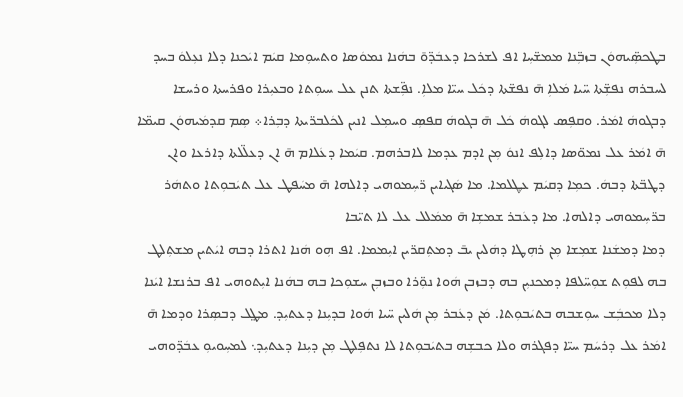ܒܛܟܣܼ̈ܝܗܘܿܢ ܒܙܒܼ̈ܢܐ ܡܡܫ̈ܚܼܐ ܐܦ ܠܫܪܟܐ ܕܥܒܿܕ̈ܘ̄ ܒܗܿܢܐ ܢܡܘܿܣܐ ܘܬܚܘܼܡܐ ܩܝܿܡ ܐܝܿܟܢܐ ܕܠܐ ܢܥܼܠܘܿ ܒܚܕ ܠܚܒܪܗ ܢܦܫܼ̈ܬܐ ܚ̈ܝܐ ܡܿܠܐܼ ܗ̄ ܢܦܫ̈ܬܐ ܕܟܿܠ ܚܝ̈ܐ ܡܠܐܼ. ܢܦܼ̈ܫܬܐ ܬܢܢ ܥܠ ܚܝܘܼܬܐ ܘܒܥܝܼܪܐ ܘܦܪܚܬܐ ܘܪܚܫܐ ܕܒܓܘܗܿ ܐܡܿܪ. ܘܩܦܼܣ ܠܓܘܗܿ ܟܿܠ ܗ̄ ܒܓܘܗܿ ܩܦܣܼ ܘܚܡܼܠ ܐܢܝܢ ܠܟܿܠܒܪ̈ܝܬܐ ܕܒܼܪܐ܀ ܣܼܡ ܩܕܡܿܝܗܘܿܢ ܩܝܡ̈ܐ ܗ̄ ܐܡܿܪ ܥܠ ܢܡܘ̈ܣܐ ܕܐܠܼܦ ܐܢܘܿ ܡܼܢ ܐܕܡ ܥܕܡܐ ܠܐܒܪܗܡ. ܩܝܿܡܐ ܕܥܿܠܐܡ ܗ̄ ܐܢ ܕܥܠ̈ܠܬܐ ܕܐܪܥܐ ܘܐܢ ܕܛܒ̈ܬܐ ܕܒܗܿ. ܟܡܼܐ ܕܩܝܿܡ ܥܜܠܡܐ. ܡܐ ܣܿܓܝܐܝܢ ܪ̈ܚܼܡܘܗܝ ܕܐܠܗܐ ܗ̄ ܡܚܿܦܛ ܥܠ ܬܝܿܒܘܼܬܐ ܘܬܗܿܪ ܒܪ̈ܚܼܡܘܗܝ ܕܐܠܗܐ. ܡܐ ܕܥܿܒܪ ܫܡܫܼܐ ܗ̄ ܡܡܿܠܠ ܥܠ ܠܐ ܬܝ̈ܒܐ
ܕܡܐ ܕܡܫܿܢܐ ܫܡܼܫܐ ܡܼܢ ܪܗܼܛܐ ܕܗܿܠܝܢ ܝܒ̄ ܕܡܬܼܩܪ̈ܝܢ ܐܝܼܡܡܐ. ܐܦ ܗܼܘ ܗܿܢܐ ܐܬܪܐ ܕܒܗ ܐܝܿܬܝܢ ܡܫܬܼܠܛ ܒܗ ܠܦܘܼܬ ܫܘܼܚ̈ܠܦܐ ܕܡܟܢܝܼܢ ܒܗ ܕܒܙܒܢ ܗܿܘܐ ܢܘܼ̈ܪܐ ܘܒܙܒܼܢ ܚܫܘܼܟܐ ܒܗ ܒܗܿܢܐ ܐܝܼܬܘܗܝ ܐܦ ܒܪܢܫܐ ܐܝܿܢܐ ܕܠܐ ܡܟܒܼܿܫ ܚܘܼܫܒܗ ܒܬܝܿܒܘܼܬܐ. ܡܿܢ ܕܥܿܒܪ ܡܼܢ ܗܿܠܝܢ ܚ̈ܝܐ ܗܿܘܐ ܒܕܝܼܢܐ ܕܥܬܝܼܕ. ܡܛ݀ܠ ܕܒܣܼܪܐ ܘܕܡܐ ܗ̄ ܐܡܿܪ ܥܠ ܕܪܚܿܡ ܚܝ̈ܐ ܕܦܓܪܗ ܘܠܐ ܟܒܫܼܗ ܒܬܝܿܒܘܼܬܐ ܠܐ ܢܬܦܼܠܛ ܡܼܢ ܕܝܼܢܐ ܕܥܬܝܼܕ܆ ܠܡܚܼܘܝܘܼ ܥܒܿܕ̈ܘܗܝ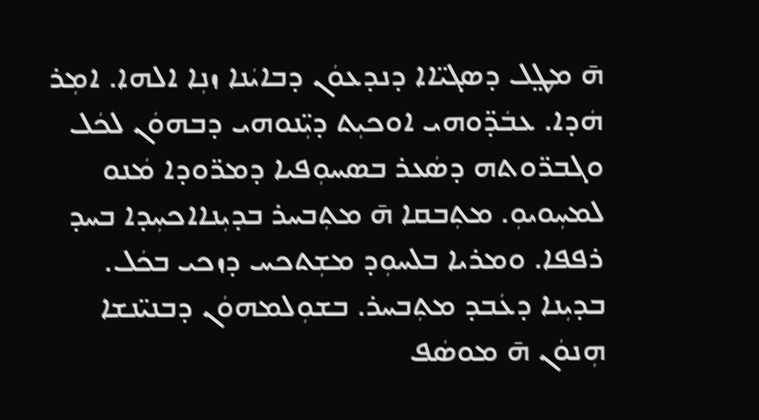ܗ̄ ܡܛ݀ܠ ܕܣܓܝ̈ܐܐ ܕܢܕܥܘܿܢ ܕܒܐܝܿܢܐ ܙܢܼܐ ܐܠܗܐ. ܐܡܼܪ ܗܿܕܐ. ܥܒܿܕ̈ܘܗܝ ܐܘܟܝܼܬ ܕܝܼ̈ܢܘܗܝ ܕܒܗܘܿܢ ܠܟܿܠ ܘܓܒܪ̈ܘܬܗ ܕܣܿܥܪ ܒܣܚܘܼܦܝܐ ܕܡܪ̈ܘܕܐ ܡܿܢܘ ܠܡܚܼܘܝܘܼ. ܡܬܼܒܩܐ ܗ̄ ܡܬܼܒܚܪ ܒܕܝܼܢܐܐܟܚܼܕܐ ܒܚܕ ܪܦܦܐ. ܘܡܪܝܐ ܒܠܚܘܼܕ ܡܫܼܬܟܚ ܕܙܟܝ ܒܟܿܠ. ܒܕܝܼܢܐ ܕܥܿܒܕ ܡܬܼܒܚܪ. ܒܫܘܼܠܡܗܘܿܢ ܕܒܢܝ̈ܢܫܐ ܗܼܢܘܿܢ ܗ̄ ܡܘܣܿܦ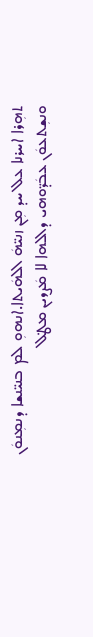ܬܗܼܪܐ ܐܚܪܢܐ ܥܠ ܚܕ ܡܼܢ ܙܢܝ̈ܗܿ ܐܠܗܿܝܬܐ.ܐܢܗܘܼ ܠܡ ܒܢܝ̈ܢܫܐ ܕܢܡܼܢܘܿܢ ܘܢܫܼܬܥܘܿܢ ܥܒܿܕ̈ܘܗܝ ܕܐܠܗܐ ܠܐ ܡܿܨܖܝܢ ܡܛ݀ܠ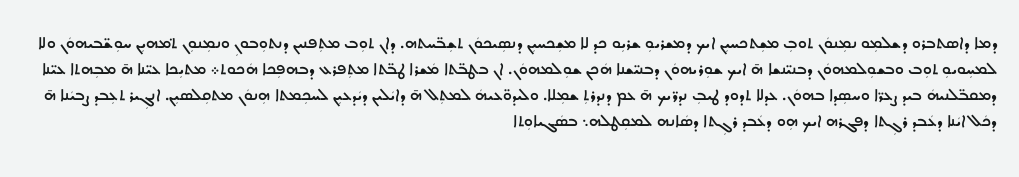ܕܡܐ ܕܐܣܬܒܪܘ ܕܫܠܡܼܘ ܢܡܼܢܘܿܢ ܬܘܒܼ ܡܫܼܬܟܚܝܼܢ ܐܝܟ ܕܡܫܪܝܘܼ ܫܪܝܼܘ ܟܕ ܠܐ ܡܫܼܟܚܝܼܢ ܕܢܣܼܝܟܘܿܢ ܬܫܼܒ̈ܚܬܗ. ܕܐܢ ܬܘܼܒ ܡܬܼܦܢܝܢ ܕܢܬܘܼܒܘܢܼ ܘܢܡܼܢܘܼܢ ܬ݀ܡܗܝܼܢ ܚܘܼܫ̈ܒܝܗܘܿܢ ܘܠܐ ܠܡܚܼܘܝܘܼ ܬܘܼܒ ܘܒܫܘܼܠܡܗܘܿܢ ܕܒܢܝ̈ܢܫܐ ܗ̄ ܐܝܟ ܫܘܼܪܝܗܘܿܢ ܕܒܢܝ̈ܫܢܐ ܗܿܟܢ ܫܘܼܠܡܗܘܿܢ. ܐܢ ܒܛܒ̈ܬܐ ܡܿܫܪܐ ܛܒ̈ܬܐ ܡܬܼܦܪܥ ܕܒܗܦܼܟܐ ܗܿܟܘܬ܀ ܡܬܝܼܟܐ ܥܝ̈ܢܐ ܗ̄ ܡܒܼܗܬܐ ܥܝ̈ܢܐ ܕܡܩܒ̈ܠܢܝܗܿ ܒܝܕ ܨܥܪ̈ܐ ܘܚܣܼܕܐ ܒܗܘܿܢ. ܥܕܠܐ ܬܕܘܕ ܛܝܒܼ ܢܕܪ̈ܝܟ ܗ̄ ܥܡ ܕܢܕܪܬܼ ܫܡܼܠܐ. ܘܠܝܕܘ̈ܥܝܗܿ ܠܡܬܼܠ ܗ̄ ܕܐܝܿܠܝܢ ܕܝܿܕܥܝܼܢ ܠܚܟܼܡܬܐ ܗܼܢܘܿܢ ܡܬܩܼܠܣܝܼܢ. ܐܢܓܼܝܪ ܬܥܼܒܕ ܨܒܝܿܢܐ ܗ̄ ܕܟܿܠ ܐܝܿܢܐ ܕܥܿܒܕ ܪܓܼܬܐ ܕܦܓܪܗ ܐܝܟ ܗܼܘ ܕܥܿܒܕ ܪܓܼܬܐ ܕܣܿܐܢܗ ܠܡܩܼܛܠܗ܆ ܒܣܿܓܝܐܘܼܬܐ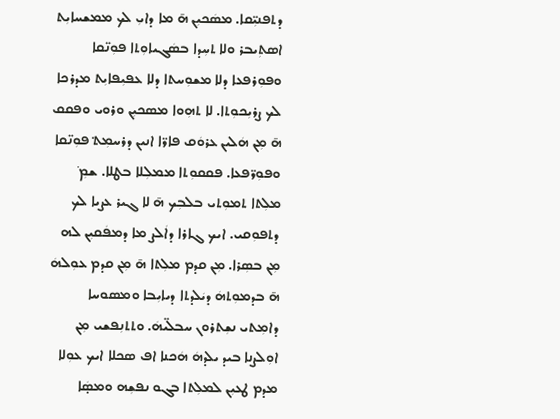ܕܬܦܢܝܼ̈ܩܐ. ܡܣܿܟܝܼܢ ܗ̄ ܡܐ ܕܐܝܼ ܠܟ ܡܡܫܚܐܝܼܬ ܐܣܬܼܝܒܪ ܘܠܐ ܬܚܼܕܐ ܒܣܿܓܝܐܘܼܬܐ ܦܘܼܢ̈ܩܐ ܘܦܘܼܪܦܥܐ ܕܠܐ ܡܫܘܼܚܬܐ ܕܠܐ ܥܦܝܼܦܐܝܼܬ ܡܕܪܟܐ ܠܟ ܨܪܝܼܟܘܼܬܐ. ܠܐ ܬܗܼܘܐ ܡܣܟܝܼܢ ܘܪܘܝ ܘܦܩܩ ܗ̄ ܡܼܢ ܗܿܠܝܢ ܥܪܘܿܩ ܦܐܪ̈ܐ ܐܢܝܢ ܕܪܚܡܼܬ݀ ܦܘܼܢ̈ܩܐ ܘܦܘܼܪ̈ܦܥܐ. ܦܩܩܘܼܬܐ ܡܡܠܼܠܐ ܒܛܠܐ. ܫܡܼ݁ ܡܠܼܬܐ ܬܡܘܼܬܝ ܒܠܒܼܟ ܗ̄ ܠܐ ܓܝܪ ܥܨܝܐ ܠܟ ܕܬܦܘܼܩܝ. ܐܝܟ ܓܐܪܐ ܕܐܿܠܨ ܡܐ ܕܡܦܿܩܝܼܢ ܠܗ ܡܼܢ ܒܣܼܪܐ. ܡܼܢ ܩܕܡ ܡܠܼܬܐ ܗ̄ ܡܼܢ ܩܕܡ ܥܘܼܠܗܿ ܗ̄ ܒܕܡܘܼܬܗܿ ܕܝܿܠܕܬܐ ܕܝܐܝܼܒܐ ܘܡܣܘܚܐ ܕܐܡܼܬܝ ܢܫܼܬܪܘܢ ܚܒܠ̈ܝܗܿ. ܘܬܬܢܼܦܫܝ ܡܼܢ ܐܘܼܠܨܢܐ ܒܝܕ ܝܠܕܗܿ ܗܿܟܢܐ ܐܦ ܣܟܠܐ ܐܝܟ ܥܘܼܠܐ ܡܕܡ ܛܥܝܼܢ ܠܡܠܼܬܐ ܒܓܘ ܢܦܫܼܗ ܘܡܣ̣ܿܐ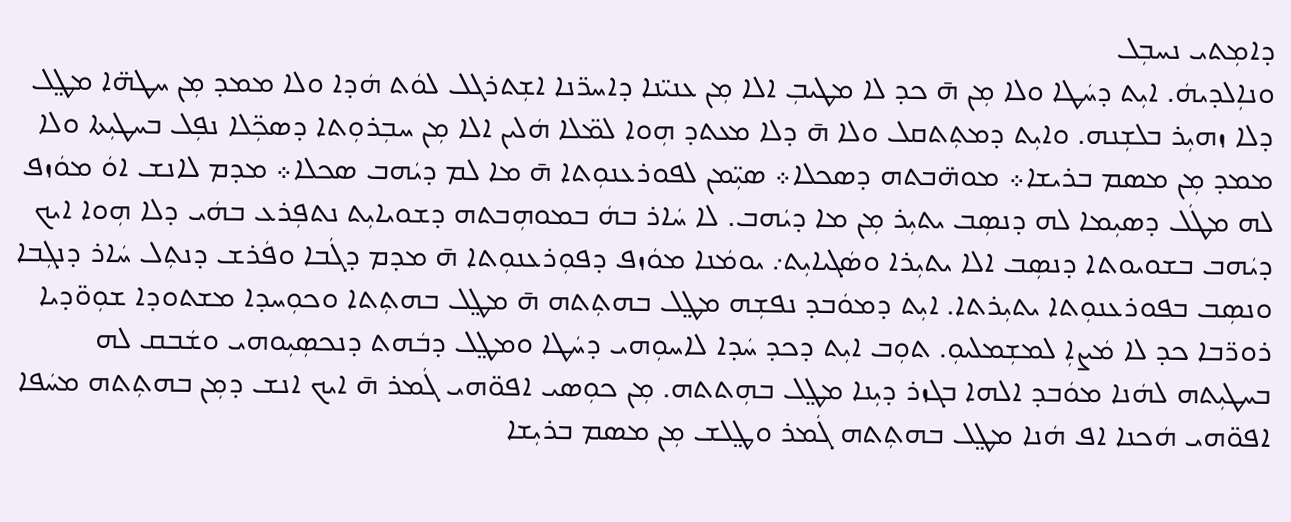ܕܐܡܼܬܝ ܢܚܒܼܠ
ܘܢܐܼܠܕܝܗܿ. ܐܝܼܬ ܕܚܿܛܐ ܘܠܐ ܡܼܢ ܗ̄ ܟܕ ܠܐ ܡܛܝܒܼ ܐܠܐ ܡܼܢ ܥܢܝ̈ܢܐ ܕܐܚܪ̈ܢܐ ܐܫܼܬܪܓܠ ܠܘܿܬ ܗܿܕܐ ܘܠܐ ܡܡܕ ܡܼܢ ܚܛܗ̈ܐ ܡܛ݀ܠ ܕܠܐ ܙܗܝܼܪ ܒܠܫܼܢܗ. ܘܐܝܼܬ ܕܡܬܼܬܩܠ ܘܠܐ ܗ̄ ܕܠܐ ܡܥܬܕ ܗܼܘܐ ܠܡ̈ܠܐ ܗܿܠܝܢ ܐܠܐ ܡܼܢ ܚܒܼܪܘܼܬܐ ܕܣܟܼ̈ܠܐ ܢܦܼܠ ܒܚܛܝܼܬܐ ܘܠܐ ܡܡܕ ܡܼܢ ܡܣܡ ܒܪܝܫܐ܀ ܡܘܗ̈ܒܬܗ ܕܣܟܠܐ܀ ܣܝܼ̈ܡܢ ܠܦܘܪܥܢܘܼܬܐ ܗ̄ ܡܐ ܠܡ ܕܝܿܗܒ ܣܟܠܐ܀ ܡܕܡ ܠܐܢܫ ܐܘܿ ܡܘܿܙܦ ܠܗ ܡܛܿܠ ܕܣܝܼܡܐ ܠܗ ܕܢܣܼܒ ܝܬܝܼܪ ܡܼܢ ܡܐ ܕܝܿܗܒ. ܠܐ ܚܿܐܪ ܒܗܿ ܒܡܘܗܼܒܬܗ ܕܫܘܝܐܝܼܬ ܢܬܦܼܪܥ ܒܗܿܝ ܕܠܐ ܗܼܘܐ ܐܝܟ ܕܝܿܗܒ ܒܫܘܝܘܬܐ ܕܢܣܼܒ ܐܠܐ ܝܬܝܼܪܐ ܘܣܿܓܝܐܝܼܬ܇ ܝܘܡܿܢܐ ܡܘܿܙܦ ܕܦܘܼܪܥܢܘܼܬܐ ܗ̄ ܡܕܡ ܕܓܿܒܐ ܘܦܿܪܫ ܕܢܬܼܠ ܚܿܐܪ ܕܢܓܼܒܐ ܘܢܣܼܒ ܒܦܘܪܥܢܘܼܬܐ ܝܬܝܼܪܬܐ. ܐܝܼܬ ܕܡܘܿܒܕ ܢܦܫܼܗ ܡܛ݀ܠ ܒܗܬܼܬܗ ܗ̄ ܡܛ݀ܠ ܒܗܬܼܬܐ ܘܟܘܼܚܕܐ ܡܫܬܘܕܐ ܫܘܼܘ̈ܕܝܐ ܪܘܪ̈ܒܐ ܟܕ ܠܐ ܡܿܨܐܼ ܠܡܫܼܡܠܝܘܼ. ܬܘܼܒ ܐܝܼܬ ܕܟܕ ܚܿܕܐ ܠܐܚܘܼܗܝ ܕܚܿܛܐ ܘܡܛ݀ܠ ܕܒܿܗܬ ܕܢܟܣܼܝܼܘܗܝ ܘܫܿܒܩ ܠܗ ܒܚܛܝܼܬܗ ܠܗܿܢܐ ܡܘܿܒܕ ܐܠܗܐ ܒܓܙܪ ܕܝܼܢܐ ܡܛ݀ܠ ܒܗܼܬܬܗ. ܡܼܢ ܟܘܼܣܝ ܐܦܘ̈ܗܝ ܓܿܡܪ ܗ̄ ܐܝܟ ܐܢܫ ܕܡܼܢ ܒܗܬܼܬܗ ܡܚܿܦܐ ܐܦܘ̈ܗܝ ܗܿܟܢܐ ܐܦ ܗܿܢܐ ܡܛ݀ܠ ܒܗܬܼܬܗ ܓܿܡܪ ܘܛ݀ܠܫ ܡܼܢ ܡܣܡ ܒܪܝܼܫܐ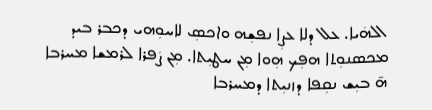ܐܠܗܿܝܐ. ܥܠ ܕܠܐ ܥܨܼܐ ܢܦܫܼܗ ܘܐܟܣܼ ܠܐܚܘܼܗܝ ܕܟܒܪ ܒܝܕ ܡܟܣܢܘܼܬܐ ܗܦܼܟ ܗܼܘܐ ܡܼܢ ܚܛܝܼܬܐ. ܡܼܢ ܨܿܦܪܐ ܠܪܡܫܐ ܡܚܪܒܐ ܗ̄ ܒܝܼܫ ܢܩܼܦܐ ܕܙܢܝܼܬܐ ܕܡܚܪܒܐ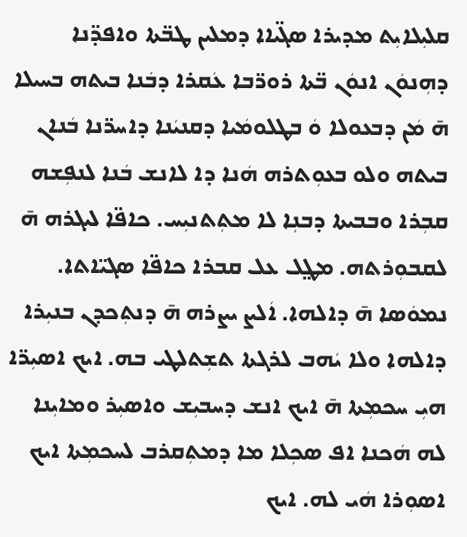ܩܠܝܼܠܐܝܼܬ ܡܕܝܪܐ ܣܓ̈ܝܐܐ ܕܡܠܝܢ ܛܒ̈ܬܐ ܘܐܦܕ̈ܢܐ ܕܗܼܢܘܿܢ ܐܢܘܿܢ ܒ̈ܬܐ ܪܘܪ̈ܒܐ ܥܿܩܪܐ ܕܒܿܢܐ ܒܝܬܗ ܒܚܝܠܐ ܗ̄ ܡܿܢ ܕܒܥܘܠܐ ܘܿ ܒܛܠܘܡܿܝܐ ܕܩܢܝܿܢܐ ܕܐܚܪ̈ܢܐ ܒܿܢܐܢ ܒܝܬܗ ܘܠܘ ܒܥܘܼܬܪܗ ܗܿܢܐ ܕܐ ܠܐܢܫ ܒܿܢܐ ܠܢܦܼܫܗ ܩܒܼܪܐ ܘܒܒܝܬܐ ܕܒܢܼܐ ܠܐ ܡܬܼܬܢܝܼܚ. ܟܐܦ̈ܐ ܠܝܓܪܗ ܗ̄ ܠܩܒܘܼܪܬܗ. ܡܛ݀ܠ ܥܠ ܩܒܪܐ ܟܐܦ̈ܐ ܣܓܝ̈ܐܬܐ. ܢܡܘܿܣܐ ܗ̄ ܕܐܠܗܐ. ܐܿܠܨ ܝܨܪܗ ܗ̄ ܕܢܬܼܟܕܢ ܒܢܝܼܪܐ ܕܐܠܗܐ ܘܠܐ ܝܿܗܒ ܠܪܓܬܐ ܬܫܼܬܠܛܝ ܒܗ. ܐܝܟ ܐܣܝܼܪ̈ܐ ܗܝܼ ܚܟܡܼܬܐ ܗ̄ ܐܝܟ ܐܢܫ ܕܚܒܝܼܫ ܘܐܣܝܼܪ ܘܡܐܝܼܢܐ ܠܗ ܗܿܟܢܐ ܐܦ ܣܟܼܠܐ ܡܐ ܕܡܬܼܩܪܒ ܠܚܟܡܼܬܐ ܐܝܟ ܐܣܘܼܪܐ ܗܿܝ ܠܗ. ܐܝܟ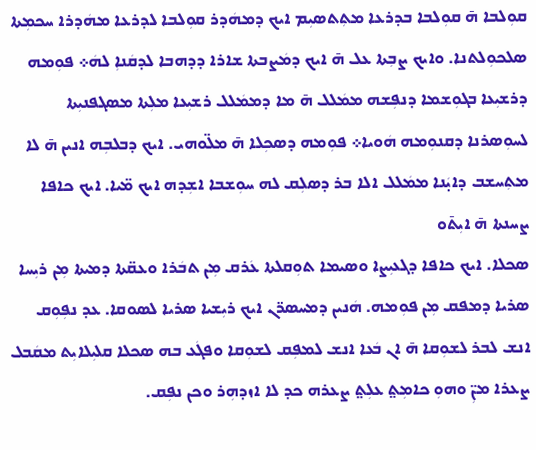ܩܘܼܠܒܐ ܗ̄ ܩܘܼܠܒܐ ܒܕܪܥܐ ܡܬܼܬܣܝܼܡ ܐܝܟ ܕܡܗܿܕܪ ܩܘܼܠܒܐ ܠܕܪܥܐ ܡܗܿܕܪܐ ܚܟܡܼܬܐ ܣܠܟܘܼܠܬܢܐ. ܘܐܝܟ ܨܒܼܬܐ ܥܠ ܗ̄ ܐܝܟ ܕܡܿܨܒܬܐ ܫܐܪܐ ܕܕܗܒܐ ܠܕܩܿܢܐܼ ܠܗܿ܀ ܦܘܼܡܗ ܕܪܫܝܼܥܐ ܒܓܘܼܫܡܐ ܕܢܦܼܫܗ ܡܡܿܠܠ ܗ̄ ܡܐ ܕܡܡܿܠܠ ܪܫܝܼܥܐ ܡܠܼܬܐ ܡܣܓܦܢܝܼܬܐ ܠܚܘܼܣܪܢܐ ܕܩܢܘܼܡܗ ܗܿܘܝܐ܀ ܦܘܼܡܗ ܕܣܟܼܠܐ ܗ̄ ܡܠ̈ܘܗܝ. ܐܝܟ ܕܒܠܒܼܗ ܐܢܝܢ ܗ̄ ܠܐ ܡܬܼܚܫܒ ܕܐܝ̣ܿܢܐ ܡܡܿܠܠ ܐܠܐ ܒܪ ܕܣܠܼܩ ܠܗ ܚܘܼܫܒܐ ܐܫܼܕܗ ܐܝܟ ܡ̈ܝܐ. ܐܝܟ ܟܐܦܐ ܨܚܢܬܐ ܗ̄ ܐܝܼܬ̄ܘ
ܣܟܠܐ. ܐܝܟ ܟܐܦܐ ܕܓܥܝܼܨܐ ܘܣܝܡܐ ܬܘܼܩܠܬܐ ܥܿܪܩ ܡܼܢ ܬܒܿܪܐ ܘܥܩ̈ܬܐ ܕܡܝܬܐ ܡܼܢ ܪܝܼܚܐ ܣܪܝܐ ܕܡܦܩ ܡܼܢ ܦܘܼܡܗ. ܗܿܢܝܢ ܕܡܚܣܪ̈ܢ ܐܝܟ ܪܝܼܫܝܐ ܣܪܝܐ ܠܣܘܩܐ. ܥܕ ܢܦܼܘܼܩ ܐܢܫ ܠܒܪ ܠܫܘܼܩܐ ܗ̄ ܐܢ ܒܿܥܐ ܐܢܫ ܠܡܦܼܩ ܠܫܘܼܩܐ ܘܦܓܿܥ ܒܗ ܣܟܠܐ ܩܠܝܼܠܐܝܼܬ ܡܩܿܒܠ ܨܥܪܐ ܡܢܼ̈ ܘܗܘܼ ܟܐܡܼܬ݀ ܥܠܼܬ݀ ܨܥܪܗ ܟܕ ܠܐ ܐܙܕܗܼܪ ܘܟܢ ܢܦܼܩ.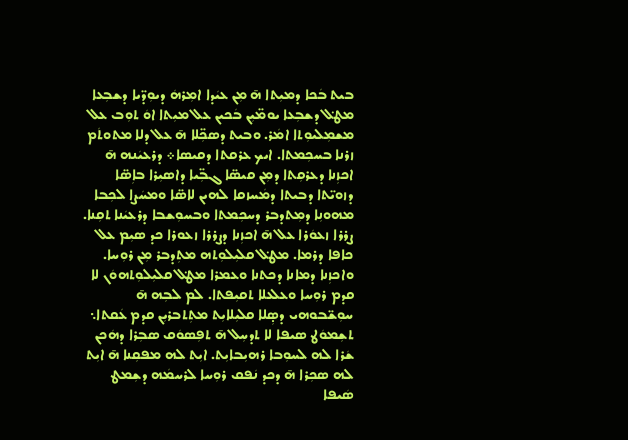ܒܝܬ ܒܿܟܐ ܕܡܝܼܬܐ ܗ̄ ܡܼܢ ܥܝܿܕܐ ܐܡܼܪܗܿ ܕܝܘܼܕ̈ܝܐ ܕܫܒܼܥܐ ܡܛ݀ܠ ܕܫܒܼܥܐ ܝܘܡ̈ܝܼܢ ܒܿܟܝܢ ܥܠ ܡܝܼܬܐ ܐܘܿ ܬܘܼܒ ܥܠ ܡܫܡܼܠܝܘܼܬܐ ܐܡܿܪ. ܘܒܝܬ ܕܣܟܼ̈ܠܐ ܗ̄ ܥܠ ܕܠܐ ܡܬܘܬܿܡ ܙܪܢܐ ܒܚܟܼܡܬܐ. ܐܝܟ ܥܪܩܬܐ ܕܩܝܣܐ܀ ܕܪܥܝܿܢܗ ܗ̄ ܐܟܙܼܢܐ ܕܥܪܩܼܬܐ ܕܡܼܢ ܩܝܣ̈ܐ ܓܒܼ̈ܝܐ ܕܐܣܝܼܪܐ ܒܐܼܣ̈ܐ ܕܙܘܝ̈ܬܐ ܕܒܝܬܐ ܕܡܿܚܙܩܐ ܠܗܝܢ ܠܐܣ̈ܐ ܘܡܚܿܨܐ ܠܟܼܒܐ ܡܗܘܢܼܐ ܕܡܼܬܕܒܪ ܕܚܟܼܡܬܐ ܘܒܚܘܼܫܒܐ ܕܪܥܝܿܢܐ ܬܩܼܢܐ. ܨܪܪܐ ܙܥܘܿܪܐ ܥܠ ܗ̄ ܐܟܙܼܢܐ ܕܨܪܪܐ ܙܥܘܪܐ ܟܕ ܣܝܼܡ ܥܠ ܟܐܦܐ ܕܪܡܐ. ܡܛ݀ܠ ܩܠܝܼܠܘܼܬܗ ܡܬܼܕܒܪ ܡܼܢ ܪܘܼܚܐ. ܘܐܟܙܼܢܐ ܕܡܐܢܐ ܕܟܬܢܐ ܘܥܡܪܐ ܡܛ݀ܠ ܩܠܝܼܠܘܼܬܗܘܿܢ ܠܐ ܩܕܡ ܪܘܼܚܐ ܘܥܠܥܠܐ ܬܩܝܼܦܬܐ. ܠܡ ܠܒܼܗ ܗ̄ ܚܘܼܫ̈ܒܘܗܝ ܕܣ̣ܼܠܐ ܩܠܝܼܠܐܝܼܬ ܡܬܼܬܒܪܝܼܢ ܩܕܡ ܥܿܩܬܐ܆ ܬܫܼܡܘܿܛ ܣܝܦܐ ܠܐ ܬܕܚܼܠ ܗ̄ ܬܦܼܣܘܿܩ ܣܒܼܪܐ ܕܗܿܟܢ ܫܿܪܐ ܠܗ ܠܚܘܼܒܐ ܪܗܝܼܒܐܝܼܬ. ܐܝܼܬ ܠܗ ܡܦܩܼܢܐ ܗ̄ ܐܝܼܬ ܠܗ ܣܟܼܪܐ ܗ̄ ܕܟܕ ܢܿܦܩ ܪܘܼܚܐ ܠܪܚܡܿܗ ܕܫܼܡܛ ܣܿܝܦܐ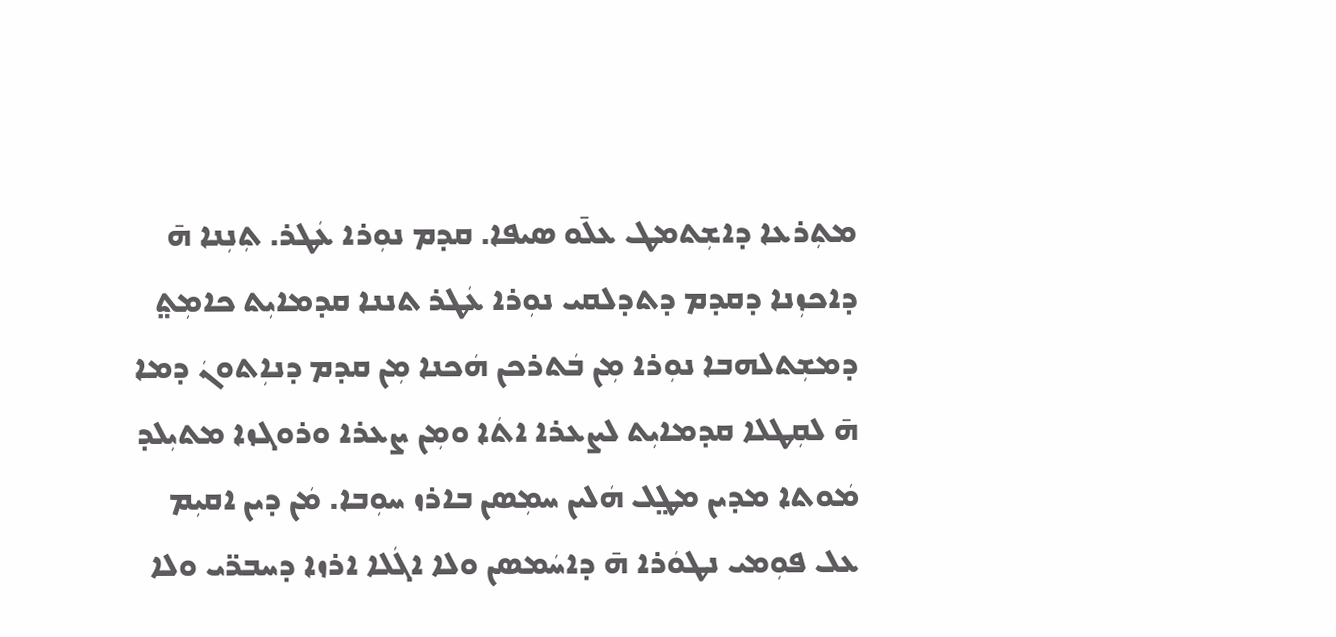ܡܬܼܪܥܐ ܕܐܫܼܬܡܛ ܥܠ̄ܘ ܣܝܦܐ. ܩܕܡ ܢܘܼܪܐ ܥܿܛܪ. ܬܼܢܼܢܐ ܗ̄ ܕܐܟܙܼܢܐ ܕܩܕܡ ܕܬܕܠܩܝ ܢܘܼܪܐ ܥܿܛܪ ܬܢܢܐ ܩܕܡܐܝܼܬ ܟܐܡܼܬ݀ ܕܡܫܼܬܠܗܒܐ ܢܘܼܪܐ ܡܼܢ ܒܿܬܪܟܢ ܗܿܟܢܐ ܡܼܢ ܩܕܡ ܕܢܐܼܬܘܢܿ ܕܡܐ ܗ̄ ܠܩܼܛܠܐ ܩܕܡܐܝܼܬ ܠܨܥܪܐ ܐܬܿܐ ܘܡܼܢ ܨܥܪܐ ܘܪܘܓܙܐ ܡܬܝܼܠܕ ܡܿܘܬܐ ܡܕܝܢ ܡܛ݀ܠ ܗܿܠܝܢ ܚܡܼܣܢ ܒܐܪܙ ܚܘܼܒܐ. ܡܿܢ ܕܝܢ ܐܩܝܼܡ ܥܠ ܦܘܼܡܝ ܢܛܘܿܪܐ ܗ̄ ܕܐܚܿܡܣܢ ܘܠܐ ܐܓܿܠܐ ܐܪܙܐ ܕܚܒܪ̈ܝ ܘܠܐ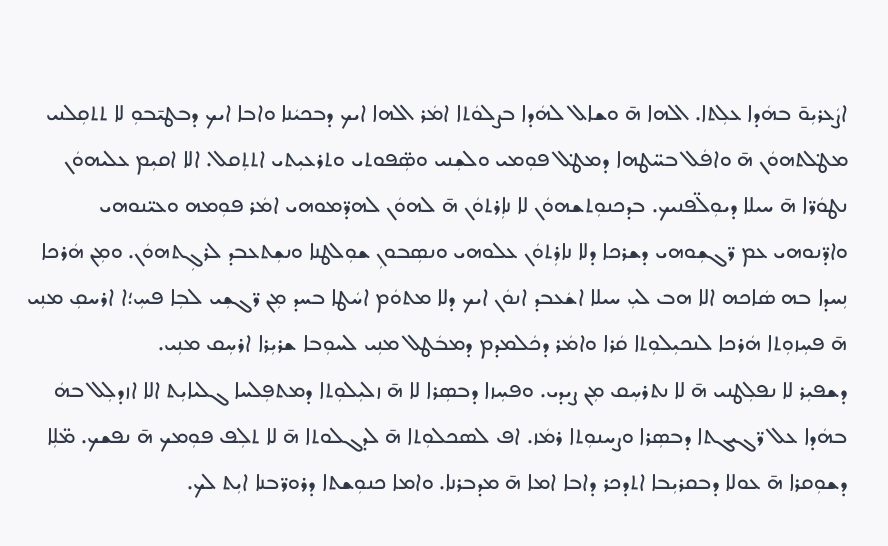ܐܨܿܥܪܝܼܘ̄ ܒܗܿܕܐ ܥܠܼܬܐ. ܐܠܗܐ ܗ̄ ܘܫܐܠ ܠܗܿܕܐ ܒܨܠܘܿܬܐ ܐܡܿܪ ܐܠܗܐ ܐܝܟ ܕܒܟܝܿܢܐ ܘܐܒܐ ܐܝܟ ܕܒܛܝ̄ܒܘܼ ܠܐ ܬܬܩܼܠܢܝ ܡܛ݀ܠܬܗܘܿܢ ܗ̄ ܘܐܦܿܠ ܒܚ̈ܛܗܐ ܕܡܛ݀ܠ ܦܘܼܡܝ ܘܠܫܼܢܝ ܘܣܼ̈ܦܘܬܝ ܘܬܪܥܝܼܬܝ ܐܬܬܼܩܠ. ܐܠܐ ܐܩܝܼܡ ܥܠܝܗܘܿܢ ܢܛܘܿܪ̈ܐ ܗ̄ ܚܝܠܐ ܕܝܘܼܠ̈ܦܢܝܟ. ܒܕܟܢܘܼܬܫܗܘܿܢ ܠܐ ܢܐܼܪܬܘܿܢ ܗ̄ ܠܗܘܿܢ ܠܗܕ̈ܡܘܗܝ ܐܡܿܪ ܦܘܼܡܗ ܘܥܝ̈ܢܘܗܝ ܘܐܕ̈ܢܘܗܝ ܥܡ ܪ̈ܓܫܼܘܗܝ ܕܫܪܟܐ ܕܠܐ ܢܐܪܼܬܘܿܢ ܥܠܘܗܝ ܘܢܣܼܒܘܢܼ ܫܘܼܠܛܢܐ ܘܢܫܼܬܥܒܕ ܠܪܓܼܬܗܘܿܢ. ܘܡܼܢ ܗܿܪܟܐ ܢܼܚܕܐ ܒܗ ܣܿܐܟܗ ܐܠܐ ܗܒ ܠܝܼ ܚܝܠܐ ܐܫܿܥܒܕ ܐܢܘܿܢ ܐܝܟ ܕܠܐ ܡܬܘܿܡ ܐܚܿܛܐ ܒܚܕ ܡܼܢ ܪ̈ܓܫܼܝ ܠܒܼܐ ܦܚܼ؛ܐ ܐܪܚܩܼ ܡܢܼܝ ܗ̄ ܦܚܼܙܘܼܬܐ ܗܿܪܟܐ ܠܢܟܝܼܠܘܼܬܐ ܩܿܪܐ ܘܐܡܿܪ ܕܟܿܠܡܕܡ ܕܡܒܿܛܠ ܡܢܼܝ ܠܚܘܼܒܐ ܫܪܝܼܪܐ ܐܪܚܼܩ ܡܢܼܝ.
ܕܫܦܝܼܪ ܠܐ ܢܦܠܼܛܢܝ ܗ̄ ܠܐ ܢܬܪܚܼܩ ܡܼܢ ܨܝܕܝ. ܘܦܚܼܙܐ ܕܒܣܼܪܐ ܠܐ ܗ̄ ܙܠܝܼܠܘܼܬܐ ܕܡܬܦܼܠܚܐ ܓܠܝܐܝܼܬ ܐܠܐ ܐܙܕܠܼܠ ܒܗܿ ܒܗܿܕܐ ܥܠ ܪ̈ܓܝܓܬܐ ܕܒܣܼܪܐ ܘܨܚܢܘܼܬܐ ܪܡܿܙ. ܐܦ ܠܣܟܠܘܼܬܐ ܗ̄ ܠܕܓܠܘܬܐ ܗ̄ ܠܐ ܬܠܼܦ ܦܘܼܡܟ ܗ̄ ܢܦܫܟ. ܡ̈ܠܼܐ ܕܫܘܼܩܪܐ ܗ̄ ܥܘܠܐ ܕܒܩܪܝܼܒܐ ܐܬܕܟܪ ܕܐܒܐ ܐܡܐ ܗ̄ ܡܕܒܪܢܐ. ܘܐܡܐ ܟܢܘܼܫܬܐ ܕܪܘܪ̈ܒܢܐ ܐܝܼܬ ܠܟ.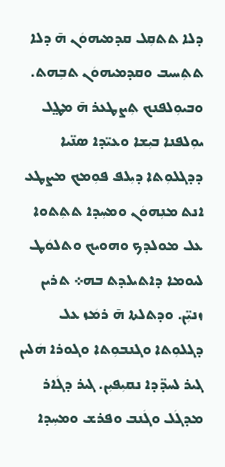ܕܠܐ ܬܬܩܼܠ ܩܕܡܝܗܘܿܢ ܗ̄ ܕܠܐ ܬܬܼܚܝܒ ܘܩܕܡܝܗܘܿܢ ܬܒܼܗܬ. ܘܒܝܘܼܠܦܢܟ ܬܼܨܛܥܪ ܗ̄ ܡܛ݀ܠ ܝܘܼܠܦܢܐ ܒܝܼܫܐ ܘܥܝ̈ܕܐ ܣܢ̈ܝܐ ܕܕܓܠܘܼܬܐ ܕܝܼܠܦ ܦܘܼܡܟ ܡܨܛܥ ܐܢܬ ܡܢܼܗܘܿܢ ܘܡܚܼܕܐ ܬܬܼܬܘܐ ܥܠ ܡܘܠܕܟ ܘܗܘܝܟ ܘܬܠܘܿܛ ܠܝܘܡܐ ܕܐܬܝܠܕܬ ܒܗ܀ ܬܪܝܢ ܙܢܝܼ̈ܢ. ܘܕܬܠܬܐ ܗ̄ ܪܡܿܙ ܥܠ ܕܓܠܘܼܬܐ ܘܓܢܒܘܼܬܐ ܘܓܘܪܐ ܗܿܠܝܢ ܓܝܪ ܠܚܕ̈ܕܐ ܢܩܝܼܦܝܼܢ. ܓܝܪ ܕܓܿܐܪ ܡܕܓܿܠ ܘܓܿܢܒ ܘܦܪܫ ܘܡܚܼܕܐ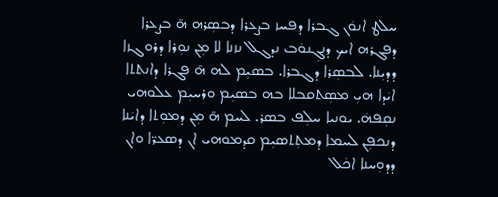ܚܠܛ ܐܢܘܿܢ ܓܒܪܐ ܕܦܚܙ ܒܨܥܪܐ ܕܒܣܼܪܗ ܗ̄ ܒܨܥܪܐ ܕܦܓܪܗ ܐܝܟ ܕܢܓܼܢܘܿܒ ܢܕܓܠ ܢܙܢܐ ܠܐ ܡܼܢ ܢܘܼܪܐ ܕܪܘܓܙܐ ܕܕܝܼܢܐ. ܠܒܣܼܪܐ ܕܓܒܪܐ. ܒܣܝܼܡ ܠܗ ܗ̄ ܦܓܪܐ ܕܐܢܬܬܐ ܐܝܿܕܐ ܗܝܼ ܡܣܼܬܩܒܠܐ ܒܗ ܒܣܝܼܡ ܘܪܚܝܼܡ ܥܠܘܗܝ ܢܩܼܦܗܿ. ܝܘܢܝܐ ܚܠܼܦ ܒܣܪ. ܠܚܡ ܗ̄ ܡܼܢ ܕܡܘܼܬܐ ܕܐܝܿܢܐ ܕܢܟܦܼܢ ܠܚܡܐ ܕܡܬܼܬܣܝܼܡ ܩܕܡܘܗܝ ܐܢ ܕܣܥܪ̈ܐ ܘܐܢ ܕܕܘܼܚܢܐ ܐܟܿܠ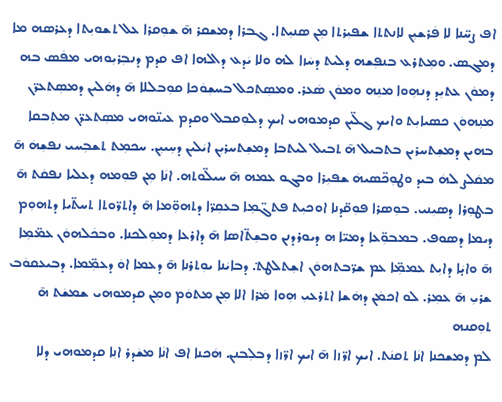ܐܦ ܨܚ̈ܢܐ ܠܐ ܦܿܪܫܝܼܢ ܠܐܢܬܬܐ ܫܦܝܼܪܬܐ ܡܼܢ ܣܢܝܼܬܐ. ܓܒܪܐ ܕܡܫܩܪ ܗ̄ ܫܘܼܩܪܐ ܥܠ ܬܫܘܝܼܬܐ ܕܥܪܣܗ ܡܐ ܕܡܓܣ. ܘܡܼܬܪܥ ܒܢܦܼܫܗ ܕܠܝܬ ܕܚܿܙܐ ܠܗ ܘܠܐ ܝܿܕܥ ܕܐܠܗܐ ܐܦ ܩܕܡ ܕܢܒܼܪܝܼܘܗܝ ܡܦܿܣ ܒܗ ܕܡܘܿܢ ܥܬܝܼܕ ܕܢܗܼܘܐ ܡܢܼܗ ܘܡܘܿܢ ܣܿܥܪ. ܘܡܣܼܬܟܠ ܒܚܫܼܘܿܟܐ ܩܘܼܒܠܠܐ ܗ̄ ܕܗܿܠܝܢ ܕܡܣܼܬܥܪ̈ܢ ܡܢܼܗܘܿܢ ܟܣܝܐܝܼܬ ܘܐܝܟ ܓܠ̈ܝܢ ܩܕܡܘܗܝ ܐܝܟ ܕܠܘܼܩܒܠ ܘܩܕܡ ܥܝܢ̈ܘܗܝ ܡܣܼܬܥܪ̈ܢ ܡܬܼܒܩܐ ܒܗܝܢ ܕܡܫܼܬܚܪܝܢ ܒܬܒܝܠ ܗ̄ ܬܒܝܠ ܠܝܬܒܐ ܕܡܫܼܬܚܪܝܼܢ ܐܝܿܠܝܢ ܕܚܼܝܝܼܢ. ܚܟܡܼܬ ܬܫܒܼܚܝ ܢܦܫܼܗܿ ܗ̄ ܡܩܿܠܨ ܠܗܿ ܒܝܕ ܘܛܘܼܟ̈ܣܝܗܿ ܫܦܝܼܪܐ ܘܒܓܘ ܥܡܗ ܗ̄ ܚܝܠ̈ܘܬܗ. ܐܢܿܐ ܡܼܢ ܦܘܼܡܗ ܕܥܠܝܐ ܢܦܩܿܬ ܗ̄ ܒܛܘܼܪܐ ܕܣܝܼܢܝ. ܒܘܼܣܪܐ ܦܘܼܩ̈ܕܢܐ ܐܘܟܝܼܬ ܦܬܓ̈ܡܼܐ ܒܥܩܼܪ̈ܐ ܕܬܗܘܼ̈ܡܐ ܗ̄ ܕܐܬܪ̈ܘܬܐ ܬܚܬ̈ܝܐ ܕܬܗܘܼܡ ܕܝܡܐ ܕܣܘܦ. ܒܡܒܘܼ̈ܥܐ ܕܡܝ̈ܐ ܗ ܕܝܘܪܕܢܢ ܘܒܫܼܬ̈ܐܣܐ ܗ̄ ܕܐܪܥܐ ܕܡܘܼܠܟܢܐ. ܘܒܟܿܠܗܘܿܢ ܥܡ̈ܡܼܐ ܗ̄ ܘܐܝ̣ܿܐ ܕܐܝܼܬ ܥܡܡܼ̈ܐ ܥܡ ܫܪ̈ܒܬܗܘܿܢ ܐܫܼܬܠܛܬ݀. ܕܒܐܝܿܢܐ ܝܘܼܬܪܢܐ ܗ̄ ܕܥܡܐ ܐܘܿ ܕܥܡܼ̈ܡܐ. ܕܒܝܥܩܘܿܒ ܫܪܝܼ ܗ̄ ܥܡܼܪ. ܠܘ ܐܟܡܿܢ ܕܗܿܫܐ ܐܬܪܥܝܼ ܗܼܘܐ ܡܿܪܐ ܐܠܐ ܡܼܢ ܡܬܘܿܡ ܘܡܼܢ ܩܕܡܘܗܝ ܫܡܫܿܬ ܗ̄ ܬܘܼܩܢܗ
ܠܡ ܕܡܫܟܢܐ ܐܢܿܐ ܬܩܢܿܬ. ܐܝܟ ܐܪ̈ܙܐ ܗ̄ ܐܝܟ ܐܪ̈ܙܐ ܕܒܠܼܒܢܢ. ܗܿܟܢܐ ܐܦ ܐܢܿܐ ܡܫܿܕܪ ܐܢܼܐ ܩܕܡܘܗܝ ܕܠܐ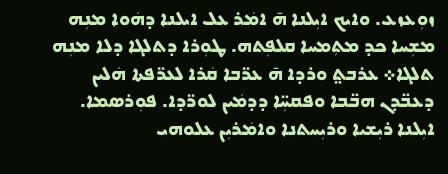ܙܘܼܥܙܥ. ܘܐܝܟ ܐܝܼܠܢܐ ܗ̄ ܐܡܿܪ ܥܠ ܐܝܠܢܐ ܕܗܿܘܐ ܡܢܼܗ ܡܫܼܚܐ ܟܕ ܡܬܼܡܚܐ ܩܠܦܼܬܗ. ܛܘܼܪܐ ܕܬܠܓܐ ܕܠܐ ܡܢܼܗ ܬܠܓܐ܀ ܥܪܒܬ݀ ܘܪܕܐ ܗ̄ ܥܪ̈ܒܐ ܩܿܪܐ ܠܥܪ̈ܦܬܐ ܗܿܠܝܢ ܕܥܒ̈ܕܢ ܗܒ̈ܒܐ ܘܦܩܚܼ̈ܐ ܕܕܡܿܝܢ ܠܘܪ̈ܕܐ. ܦܘܼܪܣܡܐ. ܐܝܼܠܢܐ ܪܝܼܫܝܐ ܘܪܝܼܚܬܢܐ ܘܐܡܿܪܝܼܢ ܥܠܘܗܝ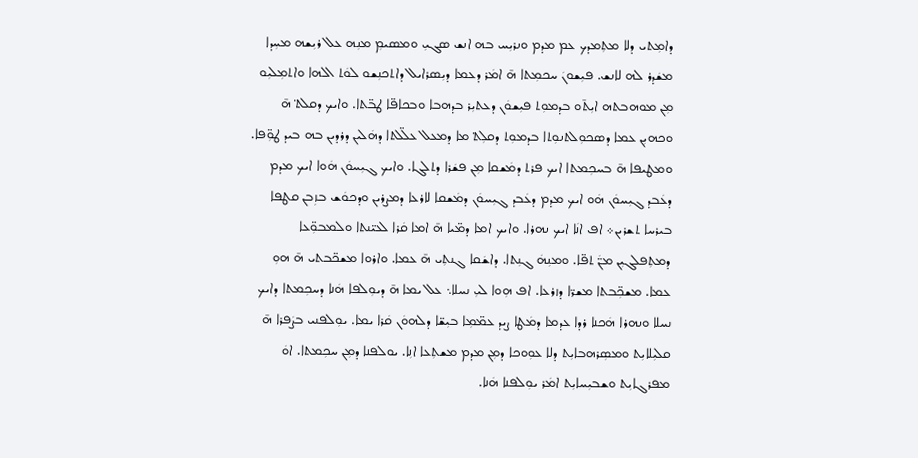ܕܐܡܼܬܝ ܕܠܐ ܡܬܼܡܕܟ ܥܡ ܡܕܡ ܘܢܪܝܼܚ ܒܗ ܐܢܫ ܣܓܝܼ ܘܡܣܝܡܼ ܡܢܼܗ ܥܠ ܪܝܼܫܗ ܡܚܼܕܐ ܡܫܿܕܪ ܠܗ ܠܐܢܫ. ܦܝܼܫܘܢܿ ܚܟܡܼܬܐ ܗ̄ ܐܡܿܪ ܕܥܡܐ ܕܝܼܣܪܐܝܠ ܕܐܬܟܢܼܫܘ ܠܘܿܬ ܐܠܗܐ ܘܐܬܡܼܠܝܼܘ ܡܼܢ ܡܘܗܒܬܗ ܐܝܼܬ̄ܘ ܒܕܡܘܼܬ ܦܝܼܫܘܿܢ ܕܥܬܝܼܪ ܒܕܗܒܐ ܘܒܟܐܦ̈ܐ ܛܒ̈ܬܐ. ܘܐܝܟ ܕܩܠܬ݀ ܗ̄ ܘܟܗܝܼܢ ܥܡܐ ܕܣܟܘܼܠܬܢܘܼܬܐ ܒܕܡܘܼܬ ܕܩܠܼܬ݀ ܡܐ ܕܡܥܠ ܥܠ̈ܠܬܐ ܕܗܿܠܝܢ ܕܪܕܝܢ ܒܗ ܒܝܕ ܛܘܼ̈ܦܐ. ܘܡܛܝܦܐ ܗ̄ ܒܚܟܼܡܬܐ ܐܝܟ ܦܪܬ ܕܡܿܫܩܐ ܡܼܢ ܦܫܿܪܐ ܕܬܠܓܐ. ܘܐܝܟ ܓܝܼܚܘܿܢ ܗܿܘܐ ܐܝܟ ܡܕܡ ܕܥܿܒܕ ܓܝܼܚܘܿܢ ܗܿܘ ܐܝܟ ܡܕܡ ܕܥܿܒܕ ܓܝܼܚܘܿܢ ܕܡܿܫܩܐ ܠܐܪܥܐ ܕܡܨܪܝܢ ܘܕܟܘܿܫ ܒܙܼܒܢ ܩܛܦܐ ܒܝܪܚܐ ܬܫܪܝܢ܀ ܐܦ ܐܢܿܐ ܐܝܟ ܢܗܪܐ. ܘܐܝܟ ܐܡܐ ܕܡ̈ܝܐ ܗ̄ ܐܡܐ ܩܿܪܐ ܠܥܝ̈ܢܬܐ ܘܠܡܒܘܼ̈ܥܐ ܕܡܬܼܦܠܓܝܼܢ ܡܢ̈ܿ ܬܦ̈ܐ. ܘܡܢܼܗܿ ܓܢܼܬܐ. ܕܐܫܿܩܐ ܓܢܬܼܝ ܗ̄ ܥܡܐ. ܘܐܪܘܐ ܡܫܟ̈ܒܬܝ ܗ̄ ܗܘܼ ܥܡܐ. ܡܫܟܼ̈ܒܬܐ ܡܫܪ̈ܐ ܕܙܪܥܐ. ܐܦ ܗܼܘܐ ܠܝܼ ܢܚܠܐ܆ ܥܠ ܝܡܐ ܗ̄ ܕܝܘܼܠܦܐ ܗܿܢܐ ܕܚܟܼܡܬܐ ܕܐܝܟ ܢܚܠܐ ܘܢܗܪܐ ܗܿܟܢܐ ܪܕܐ ܥܕܡܐ ܕܡܿܛܐ ܨܝܕ ܥܡ̈ܡܼܐ ܒܝܼܫ̈ܐ ܕܠܗܘܿܢ ܩܿܪܐ ܝܡܐ. ܝܘܼܠܦܢܝ ܒܨܿܦܪܐ ܗ̄ ܩܠܝܼܠܐܝܼܬ ܘܡܣܼܪܗܒܐܝܼܬ ܕܠܐ ܥܘܼܘܟܐ ܕܡܼܢ ܡܕܡ ܡܫܬܼܥܐ ܐܢܼܐ. ܝܘܠܦܢܐ ܕܡܼܢ ܚܟܼܡܬܐ. ܐܘܿ ܡܦܪܓܐܝܼܬ ܘܫܒܝܼܚܐܝܼܬ ܐܡܿܪ ܝܘܼܠܦܢܐ ܗܿܢܐ.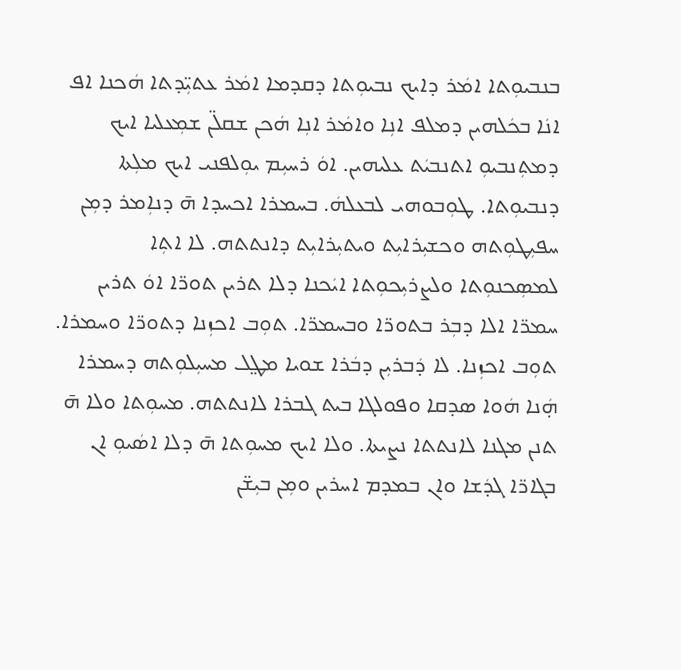ܒܢܒܝܘܼܬܐ ܐܡܿܪ ܕܐܝܟ ܢܒܝܘܼܬܐ ܕܩܕܡܐ ܐܡܿܪ ܥܬܝܼ̈ܕܬܐ ܗܿܟܢܐ ܐܦ ܐܢܿܐ ܒܟܿܠܗܝܢ ܕܡܠܦ ܐܢܼܐ ܘܐܡܿܪ ܐܢܼܐ ܗܿܟܢ ܫܩܠ̈ܢ ܫܡܼܥܠܝܐ ܐܝܟ ܕܡܬܼܢܒܝܘܼ ܐܬܢܒܝܿܬ ܥܠܝܗܝܢ. ܐܘܿ ܪܚܝܼܡ ܝܘܼܠܦܢܝ ܐܝܟ ܡܠܼܬܐ ܕܢܒܝܘܼܬܐ. ܛܘܼܒܘܗܝ ܠܒܥܠܗܿ. ܒܚܡܪܐ ܐܟܚܕܐ ܗ̄ ܕܢܐܼܡܪ ܕܡܼܢ ܚܦܝܼܛܘܼܬܗ ܘܟܫܝܼܪܐܝܼܬ ܘܝܬܝܼܪܐܝܼܬ ܕܐܢܬܬܗ. ܠܐ ܐܬܼܐ ܠܡܣܼܟܢܘܼܬܐ ܘܠܨܪܝܼܟܘܼܬܐ ܐܝܿܟܢܐ ܕܠܐ ܬܪܝܢ ܬܘܪ̈ܐ ܐܘܿ ܬܪܝܢ ܚܡܪ̈ܐ ܐܠܐ ܕܒܼܪ ܒܬܘܪ̈ܐ ܘܒܚܡܪ̈ܐ. ܬܘܼܒ ܐܟܙܼܢܐ ܕܬܘܪ̈ܐ ܘܚܡܪܐ. ܬܘܼܒ ܐܟܙܼܢܐ. ܠܐ ܕܿܒܪܝܼܢ ܕܒܿܪܐ ܫܘܝܐ ܡܛ݀ܠ ܡܚܝܼܠܘܼܬܗ ܕܚܡܪܐ ܗ̣ܿܢܐ ܗܿܘܐ ܣܕܩܐ ܘܦܘܠܓܐ ܒܝܬ ܓܒܪܐ ܠܐܢܬܬܗ. ܡܚܘܼܬܐ ܘܠܐ ܗ̄ ܬܢܢ ܡܓܢܐ ܠܐܢܬܬܐ ܢܨܝܬܐ. ܘܠܐ ܐܝܟ ܡܚܘܼܬܐ ܗ̄ ܕܠܐ ܐܣܿܝܘܼ ܐܢ ܒܓܐܪ̈ܐ ܓܕܿܫܐ ܘܐܢ ܒܡܕܡ ܐܚܪܝܢ ܘܡܼܢ ܒܝܼܫ̈ܢ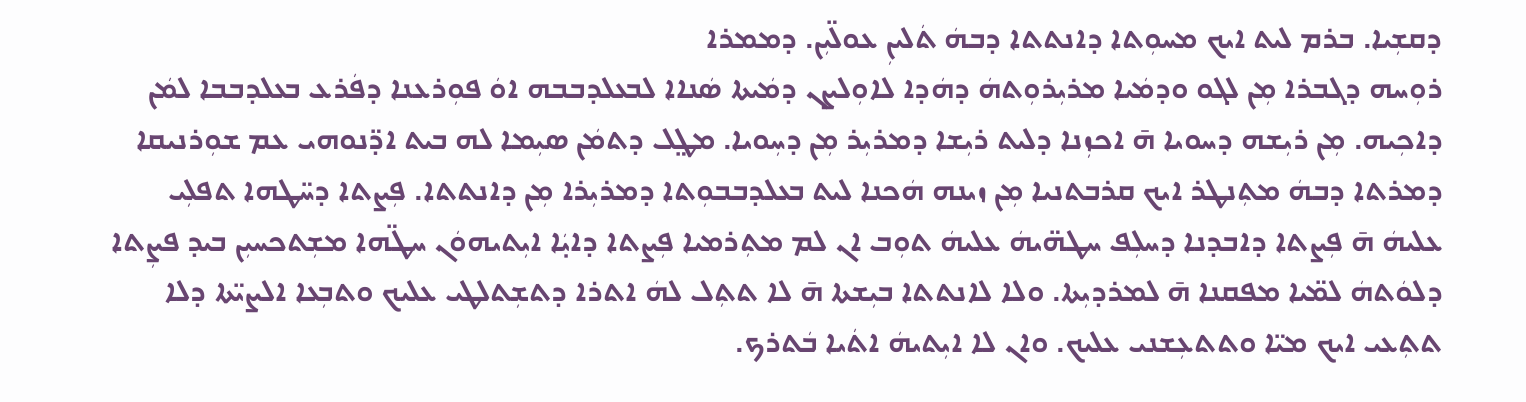ܕܩܫܼܝܐ. ܒܪܡ ܠܝܬ ܐܝܟ ܡܚܘܼܬܐ ܕܐܢܬܬܐ ܕܒܗܿ ܬܿܠܝܢܼ ܥܘܠ̈ܝܼܢ. ܕܡܡܪܐ
ܪܘܼܚܗ ܕܓܒܪܐ ܡܼܢ ܠܓܘ ܘܕܡܿܝܐ ܡܪܝܼܪܘܼܬܗܿ ܕܗܿܕܐ ܠܐܘܼܠܨܢ ܕܡܿܝܬܐ ܣܿܢܐܐ ܠܒܥܠܕܒܒܗ ܐܘܿ ܦܘܼܪܥܢܐ ܕܦܿܪܥ ܒܥܠܕܒܒܐ ܠܡܿܢ ܕܐܟܼܝܗ. ܡܼܢ ܪܝܼܫܗ ܕܚܘܝܐ ܗ̄ ܐܟܙܼܢܐ ܕܠܝܬ ܪܝܼܫܐ ܕܡܪܝܼܪ ܡܼܢ ܕܚܼܘܝܐ. ܡܛ݀ܠ ܕܬܡܿܢ ܣܝܼܡܐ ܠܗ ܒܝܬ ܐܕ̈ܢܘܗܝ ܥܡ ܫܘܼܪܢܝܩܐ ܕܡܪܬܐ ܕܒܗܿ ܡܬܼܢܛܪ ܐܝܟ ܩܪܒܬܢܝܐ ܡܼܢ ܙܝܢܗ ܗܿܟܢܐ ܠܝܬ ܒܥܠܕܒܒܘܼܬܐ ܕܡܪܝܼܪܐ ܡܼܢ ܕܐܢܬܬܐ. ܦܼܨܬܐ ܕܚ̈ܛܗܐ ܬܦܠܼܝ ܥܠܝܗܿ ܗ̄ ܦܼܨܬܐ ܕܐܒܕܢܐ ܕܚܠܼܦ ܚܛܗ̈ܝܗܿ ܥܠܝܗܿ ܬܘܼܒ ܐܢ ܠܡ ܡܬܼܪܡܝܐ ܦܼܨܬܐ ܕܐܝ̣ܿܐ ܐܝܼܬܝܗܘܿܢ ܚܛ̈ܗܐ ܡܫܼܬܟܚܝܼܢ ܒܝܕ ܦܨܼܬܐ ܕܠܘܿܬܗܿ ܠܡ̈ܝܐ ܡܦܩܢܐ ܗ̄ ܠܡܪܕܝܼܬܐ. ܘܠܐ ܠܐܢܬܬܐ ܒܝܼܫܬܐ ܗ̄ ܠܐ ܬܬܼܠ ܠܗܿ ܐܬܪܐ ܕܬܫܼܬܠܛܝ ܥܠܝܟ ܘܬܒܼܥܐ ܐܠܨܝ̈ܬܐ ܕܠܐ ܬܬܼܥܝ ܐܝܟ ܡܝ̈ܐ ܘܬܬܥܼܫܢܝ ܥܠܝܟ. ܘܐܢ ܠܐ ܐܝܼܬܝܗܿ ܐܬܿܝܐ ܒܿܬܪܟ.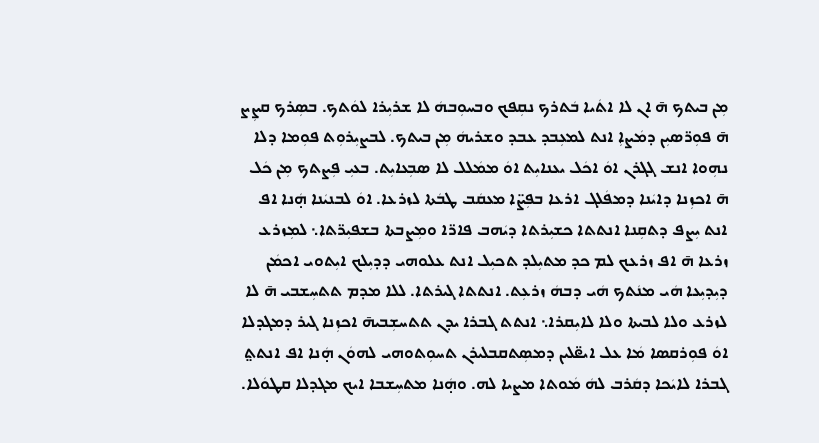ܡܼܢ ܒܝܬܟ ܗ̄ ܐܢ ܠܐ ܐܬܿܝܐ ܒܿܬܪܟ ܢܩܼܦܟ ܘܒܚܘܼܒܗܿ ܠܐ ܫܪܝܼܪܐ ܠܘܿܬܟ. ܒܣܼܪܟ ܩܨܼܨ ܗ̄ ܦܘܼܪ̈ܣܝܼܢ ܕܡܿܨܐܼ ܐܢܬ ܠܡܥܼܒܕ ܥܒܕ ܘܫܪܝܗܿ ܡܼܢ ܒܝܬܟ. ܠܒܨܝܼܪܘܼܬ ܦܘܼܡܐ ܕܠܐ ܢܗܼܘܐ ܐܢܫ ܓܓܪܢ ܐܘܿ ܐܟܿܠ ܝܥܢܐܝܼܬ ܐܘܿ ܡܡܿܠܠ ܠܐ ܣܒܼܥܐܝܼܬ. ܒܥܝܼ ܦܼܨܬܟ ܡܼܢ ܟܿܠ ܗ̄ ܐܟܙܼܢܐ ܕܐܝܿܢܐ ܕܡܦܿܠܓ ܐܪܥܐ ܒܦܼܨ̈ܐ ܡܥܩܿܒ ܛܒܿܬܐ ܠܙܪܥܐ. ܐܘܿ ܠܒܢܝܿܢܐ ܗ̣ܿܢܐ ܐܦ ܐܢܬ ܝܼܨܦ ܕܬܩܼܢܐ ܐܢܬܬܐ ܟܫܝܼܪܬܐ ܕܝܿܗܒ ܦܐܪ̈ܐ ܘܡܼܨܒܬܐ ܒܫܦܝܼܪ̈ܬܐ܆ ܠܡܼܙܪܥ ܙܪܥܐ ܗ̄ ܐܦ ܙܪܥܟ ܠܡ ܟܕ ܡܬܝܼܠܕ ܬܟܝܼܠ ܐܢܬ ܥܠܘܗܝ ܕܕܝܼܠܟ ܐܝܼܬܘܝ ܐܟܡܿܢ ܕܝܼܕܝܼܥܐ ܗܿܝ ܡܢܿܬܟ ܗܿܝ ܕܒܗܿ ܙܪܥܼܬ. ܐܢܬܬܐ ܓܝܪܬܐ. ܠܠܐ ܡܕܡ ܬܬܚܼܫܒܝ ܗ̄ ܠܐ ܠܙܪܥ ܘܠܐ ܠܒܝܬܐ ܘܠܐ ܠܐܝܼܩܪܐ܆ ܐܢܬܬ ܓܒܪܐ ܝܕܢ ܬܬܚܫܼܒܝܗ̄ ܐܟܙܼܢܐ ܓܝܪ ܕܡܓܕܠܐ ܐܘܿ ܦܘܼܪܩܣܐ ܡܿܐ ܥܠ ܐܝܧܠܝܢ ܕܡܣܼܬܩܒܠܝܪܢ ܬܚܘܼܬܘܗܝ ܠܗܘܿܢ ܗ̣ܿܢܐ ܐܦ ܐܢܬܬ݀ ܓܒܪܐ ܠܐܝܿܟܐ ܕܩܿܪܒ ܠܗܿ ܡܿܘܬܐ ܡܨܝܐ ܠܗ. ܘܗ̣ܿܢܐ ܡܬܚܼܫܒܐ ܐܝܟ ܡܓܕܠܐ ܩܛܘܿܠܐ.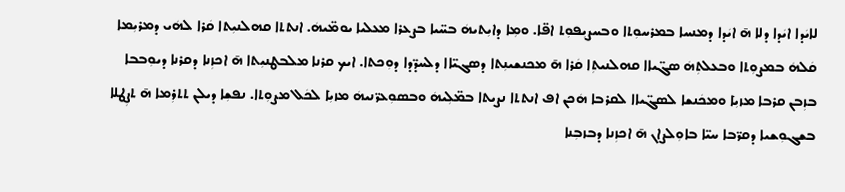ܠܐܝܿܕܐ ܐܝܿܕܐ ܕܠܐ ܗ̄ ܐܝܿܕܐ ܕܡܢܚܐ ܒܡܪܚܘܼܬܐ ܘܒܚܨܝܼܦܘܼܬ ܐܦ̈ܐ. ܘܡܼܐ ܕܐܝܼܬܝܗܿ ܒܚ̈ܝܐ ܒܨܥܪܐ ܡܥܠܝܐ ܝܘܡ̈ܝܗܿ. ܐܢܬܬܐ ܩܗܠܢܝܼܬܐ ܩܿܪܐ ܠܗܿܝ ܕܡܪܝܼܡܐ ܩܿܠܗܿ ܒܡܨܘܼܬܐ ܘܒܥܠܬܼܗܿ ܣܓ̈ܝܐܐ ܩܗܠܢܝܬܼܐ ܩܿܪܐ ܗ̄ ܡܟܢܫܝܢܼܬܐ ܕܣܓܝ̈ܐܐ ܕܠܚܕ̈ܕܐ ܕܘܼܟܬܐ. ܐܝܟ ܩܪܢܐ ܡܠܒܛܢܝܼܬܐ ܗ̄ ܐܟܙܼܢܐ ܕܩܪܢܐ ܕܝܘܼܒܒܐ ܒܙܼܒܢ ܩܪܒܐ ܡܙܝܼ݁ܐ ܘܡܟܿܢܫܐ ܠܣܓ̈ܝܐܐ ܠܩܪܒܐ ܗܿܟܢ ܐܦ ܐܢܬܬܐ ܢܨܝܬܐ ܒܡ̈ܠܼܝܗܿ ܘܒܣܘܼܥܪ̈ܢܝܗܿ ܡܙܝܼ݁ܐ ܠܟܿܠ ܡܨܘܼܬܐ. ܢܦܫܼܐ ܕܝܠܢ ܬܬܪܼܡܐ ܗ̄ ܬܨܼܛܠܐ ܒܫܓܘܼܫܝܐ ܕܩܪ̈ܒܐ ܚܝ̈ܐ ܒܐܘܼܠܨܐܢ ܗ̄ ܐܟܙܼܢܐ ܕܒܙܒܼܢܐ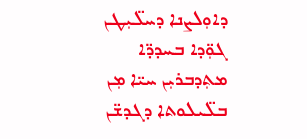ܕܐܘܼܠܨܢܐ ܕܚܠ̈ܝܼܛܢ ܓܘܼ̈ܕܐ ܒܚܕܕ̈ܐ ܡܬܼܕܒܪܝܼܢ ܚܝ̈ܐ ܡܼܢ ܒܠ̈ܝܠܘܬܐ ܕܓܕܫ̈ܢ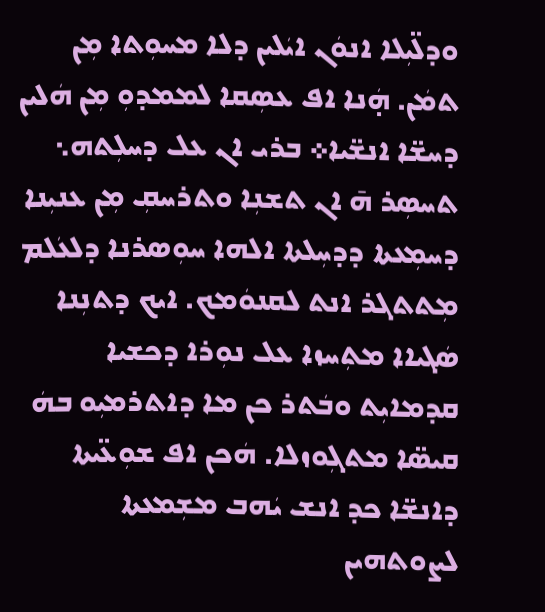ܘܕܠ̈ܝܼܠܐ ܐܢܘܿܢ ܐܝܿܠܝܢ ܕܠܐ ܡܚܘܼܬܐ ܡܼܢ ܬܡܿܢ. ܗ̣ܿܢܐ ܐܦ ܥܣܼܩܐ ܠܡܡܕܘܼ ܡܼܢ ܗܿܠܝܢ ܕܚܫ̈ܐ ܐܢܫ̈ܝܐ܀ ܒܪܝ ܐܢ ܥܠ ܕܚܠܼܬܗ܆ ܬܚܣܼܪ ܗ̄ ܐܢ ܬܫܢܼܐ ܘܬܪܚܩܼ ܡܼܢ ܥܢܝܼܢܐ ܕܚܡܼܥܬܐ ܕܕܚܼܠܬܐ ܐܠܗܐ ܚܘܼܣܪܢܐ ܕܠܥܿܠܡ ܡܼܬܬܓܪ ܐܢܬ ܠܩܢܘܿܡܟ. ܐܝܟ ܕܬܢܼܢܐ ܣܿܓܝܐܐ ܡܬܼܚܙܐ ܥܠ ܢܘܼܪܐ ܕܟܫܝܐ ܩܕܡܐܝܼܬ ܘܒܿܬܪ ܟܢ ܡܐ ܕܐܬܪܡܝܼܘ ܒܗܿ ܩܝܣ̈ܐ ܡܬܓܼܘܙܠܐ. ܗܿܟܢ ܐܦ ܫܘܼܥ̈ܝܬܐ ܕܐܢܫ̈ܐ ܟܕ ܐܢܫ ܝܿܗܒ ܡܫܼܡܥܬܐ ܠܨܘܬܗܝܢ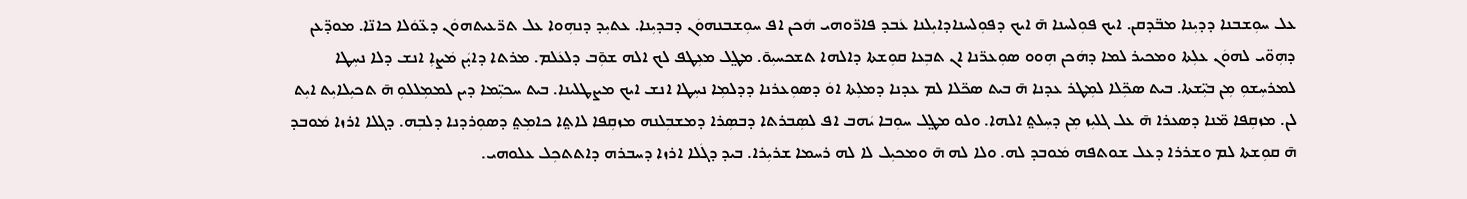ܥܠ ܚܘܼܫܒܢܐ ܕܕܝܼܢܐ ܡܒ̈ܕܩܢ. ܐܝܟ ܦܘܼܠܚܢܐ ܗ̄ ܐܝܟ ܕܦܘܼܠܚܢܐܕܐܝܼܠܢܐ ܥܿܒܕ ܦܐܪ̈ܘܗܝ ܗܿܟܢ ܐܦ ܚܘܼܫܒܢܗܘܿܢ ܕܒܕܝܼܢܐ. ܥܬܝܼܕ ܕܢܗܼܘܐ ܥܠ ܬܪ̈ܥܝܬܗܘܿܢ ܕܥ̈ܘܿܠܐ ܟܐܢ̈ܐ. ܡܘܕ̈ܥܢ ܕܗܼܘ̈ܝ ܠܗܘܿܢ ܥܠܼܬܐ ܘܡܟܝܪ ܠܡܐ ܕܗܿܟܢ ܗܼܘܘ ܣܘܼܥܪ̈ܢܐ ܐܢ ܬܒܼܥܐ ܩܘܼܫܬܐ ܕܐܠܗܐ ܬܫܟܚܝܼܘ̄. ܡܛ݀ܠ ܡܥܼܛܦ ܠܟ ܐܠܗ ܫܘܼ̄ܒ ܕܠܥܿܠܡ. ܡܪܬܐ ܕܐܝ̣ܿܢ ܡܿܨܐܼ ܐܢܫ ܕܠܐ ܢܚܼܛܐ ܠܡܪܚܼܫܘܼ ܡܼܢ ܒܝܼ̈ܫܬܐ. ܒܝܬ ܣܟܼ̈ܠܐ ܠܡܼܛܪ ܥܕܢܐ ܗ̄ ܒܝܬ ܣܟ̈ܠܐ ܠܡ ܥܕܢܐ ܕܡܠܼܬܐ ܐܘܿ ܕܣܘܼܥܪܢܐ ܕܕܠܡܼܐ ܢܚܼܛܐ ܐܢܫ ܐܝܟ ܡܨܛܠܝܢܐ. ܒܝܬ ܚܟܝܼ̈ܡܐ ܕܝܢ ܠܡܡܼܠܠܘܼ ܗ̄ ܬܟܝܼܠܐܝܼܬ ܐܝܼܬ ܠܢ. ܡܙܩܼܦܐ ܡ̈ܢܐ ܕܣܥܪܐ ܗ̄ ܥܠ ܓܠܝܼܙ ܡܼܢ ܕܚܼܠܬ݀ ܐܠܗܐ. ܘܠܘ ܡܛ݀ܠ ܚܘܼܒܐ ܝܿܗܒ ܐܦ ܠܣܼܒܪܬܐ ܕܒܣܼܪܐ ܕܡܫܒܼܠܢܗ ܡܙܩܼܦܐ ܠܐܬ݀ܐ ܟܐܡܼܬ݀ ܕܣܘܼܪܕܢܐ ܕܠܒܼܗ. ܕܓܠܐ ܐܪܙܐ ܡܿܘܒܕ ܗ̄ ܩܘܼܫܬܐ ܠܡ ܘܫܪܪܐ ܕܥܠ ܫܘܬܦܗ ܡܿܘܒܕ ܠܗ. ܘܠܐ ܠܗ ܗ̄ ܘܡܟܝܼܠ ܠܐ ܠܗ ܪܚܡܐ ܫܪܝܼܪܐ. ܒܝܕ ܕܓܿܠܐ ܐܪܙܐ ܕܚܒܪܗ ܕܐܬܬܟܼܠ ܥܠܘܗܝ.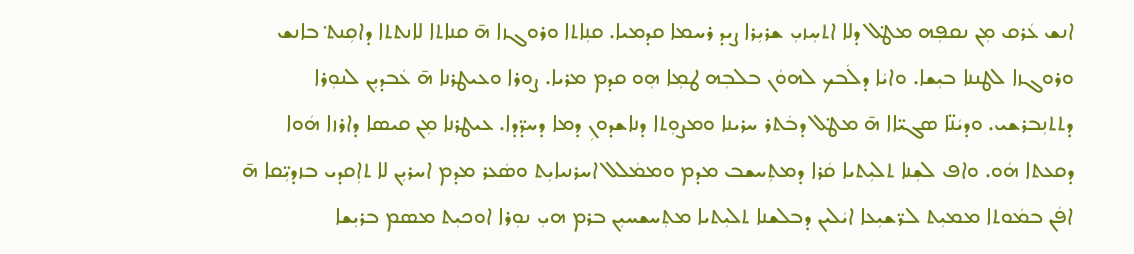ܐܢܫ ܥܿܪܩ ܡܼܢ ܢܩܦܼܗ ܡܛ݀ܠ ܕܠܐ ܐܬܚܼܙܝܼ ܫܪܝܼܪܐ ܨܝܕ ܪܚܡܐ ܩܕܡܝܐ. ܩܢܼܐܬܐ ܘܪܘܓܙܐ ܗ̄ ܩܢܐܬܐ ܠܐܢܬܬܐ ܕܐܩܼܢܬ݀ ܒܐܢܫ ܘܪܘܓܙܐ ܠܛܢܢܐ ܒܝܼܫܐ. ܘܐܝܿܐ ܕܠܿܒܟ ܠܗܘܿܢ ܒܠܒܼܗ ܛܡܼܐ ܗܼܘ ܩܕܡ ܡܪܝܐ. ܨܘܪܐ ܘܥܝܛܪܢܐ ܗ̄ ܥܿܒܕܝܼܢ ܠܢܘܼܪܐ ܕܬܬܢܼܒܪܫܝ. ܘܕܝܿܢ̈ܐ ܣܓܝ̈ܐܐ ܗ̄ ܡܛ݀ܠ ܕܒܿܬܪ ܚܪܝܢܐ ܘܡܨܘܼܬܐ ܕܢܐܫܕܘܢܼ ܕܡܐ ܕܚܕ̈ܕܐ. ܥܝܛܪܢܐ ܡܼܢ ܩܝܣܐ ܕܐܪܙܐ ܗܿܘܐ ܕܩܥܬܐ ܗܿܘ. ܘܐܦ ܠܫܼܢܐ ܬܠܝܼܬܝܐ ܩܿܪܐ ܕܡܬܼܚܫܒ ܡܕܡ ܘܡܡܿܠܠ ܐܚܪܢܝܐܝܼܬ ܘܣܿܥܪ ܡܕܡ ܐܚܪܝܼܢ ܠܐ ܬܐܼܩܕܝ ܒܙܕܝܼ̈ܩܐ ܗ̄ ܐܦܿܢ ܒܡܿܘܬܐ ܡܡܝܼܬ ܠܪ̈ܫܝܼܥܐ ܐܝܿܠܝܢ ܕܒܠܫܢܐ ܬܠܝܼܬܝܐ ܡܬܼܚܫܚܝܼܢ ܒܪܡ ܗܝܼ ܢܘܼܪܐ ܐܘܟܝܼܬ ܡܣܡ ܒܪܝܼܫܐ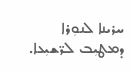ܚܪܝܢܐ ܠܢܘܼܪܐ ܕܡܛܝܼܒ ܠܪ̈ܫܝܼܥܐ.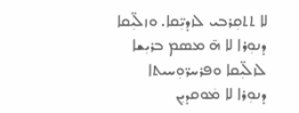ܠܐ ܬܬܩܼܪܒܝ ܠܙܕܝܼ̈ܩܐ. ܘܙܠ̈ܝܼܩܐ ܕܢܘܼܪܐ ܠܐ ܗ̄ ܡܣܡ ܒܪܝܼܫܐ ܠܙܠ̈ܝܼܩܐ ܘܦܪܚܪ̈ܘܼܚܝܬܐ ܕܢܘܼܪܐ ܠܐ ܡܿܘܩܕܝܼܢ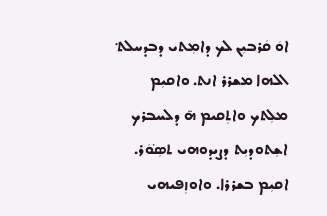ܐܘܿ ܩܿܪܒܝܼܢ ܠܟ ܕܐܡܼܬܝ ܕܒܕܚܠܬ݀ ܐܠܗܐ ܡܫܪܪ ܐܢܬ. ܘܐܩܝܼܡ ܡܠܼܬܟ ܘܐܬܼܩܝܡ ܗ̄ ܕܠܚܒܪܟ ܐܫܼܬܘܕܝܼܬ ܕܨܝܕܘܗܝ ܬܣܼ݁ܘܿܪ. ܐܩܝܼܡ ܒܫܪܪܐ. ܘܐܘܙܼܦܝܗܝ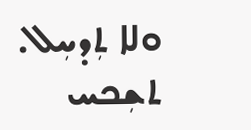ܘܠܐ ܬܼܕܚܼܠ. ܬܫܼܟܚ